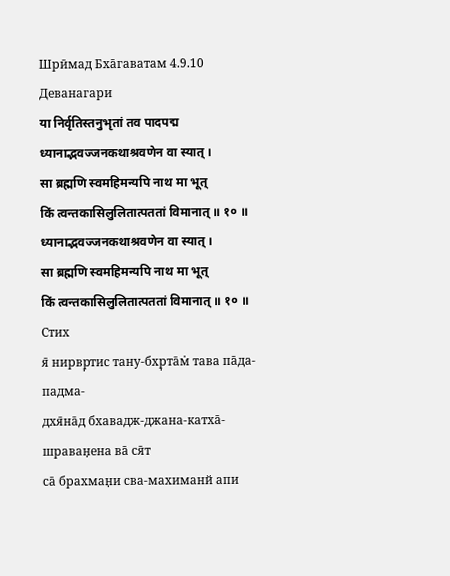Шрӣмад Бха̄гаватам 4.9.10
Деванагари
या निर्वृतिस्तनुभृतां तव पादपद्म
ध्यानाद्भवज्जनकथाश्रवणेन वा स्यात् ।
सा ब्रह्मणि स्वमहिमन्यपि नाथ मा भूत्
किं त्वन्तकासिलुलितात्पततां विमानात् ॥ १० ॥
ध्यानाद्भवज्जनकथाश्रवणेन वा स्यात् ।
सा ब्रह्मणि स्वमहिमन्यपि नाथ मा भूत्
किं त्वन्तकासिलुलितात्पततां विमानात् ॥ १० ॥
Стих
я̄ нирвр̣тис тану-бхр̣та̄м̇ тава па̄да-падма-
дхя̄на̄д бхавадж-джана-катха̄-шраван̣ена ва̄ ся̄т
са̄ брахман̣и сва-махиманй апи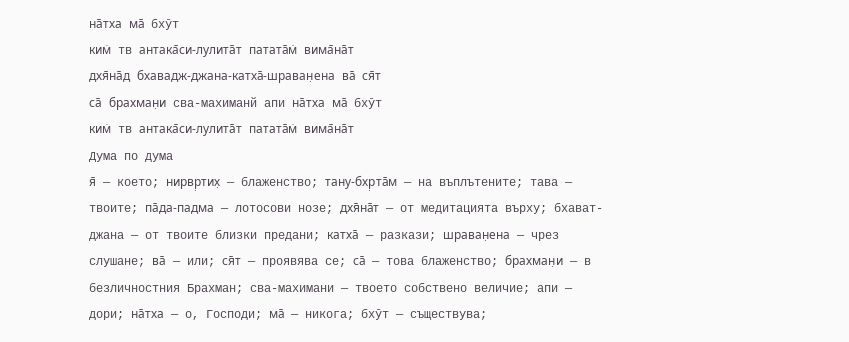на̄тха ма̄ бхӯт
ким̇ тв антака̄си-лулита̄т патата̄м̇ вима̄на̄т
дхя̄на̄д бхавадж-джана-катха̄-шраван̣ена ва̄ ся̄т
са̄ брахман̣и сва-махиманй апи на̄тха ма̄ бхӯт
ким̇ тв антака̄си-лулита̄т патата̄м̇ вима̄на̄т
Дума по дума
я̄ — което; нирвр̣тих̣ — блаженство; тану-бхр̣та̄м — на въплътените; тава — твоите; па̄да-падма — лотосови нозе; дхя̄на̄т — от медитацията върху; бхават-джана — от твоите близки предани; катха̄ — разкази; шраван̣ена — чрез слушане; ва̄ — или; ся̄т — проявява се; са̄ — това блаженство; брахман̣и — в безличностния Брахман; сва-махимани — твоето собствено величие; апи — дори; на̄тха — о, Господи; ма̄ — никога; бхӯт — съществува;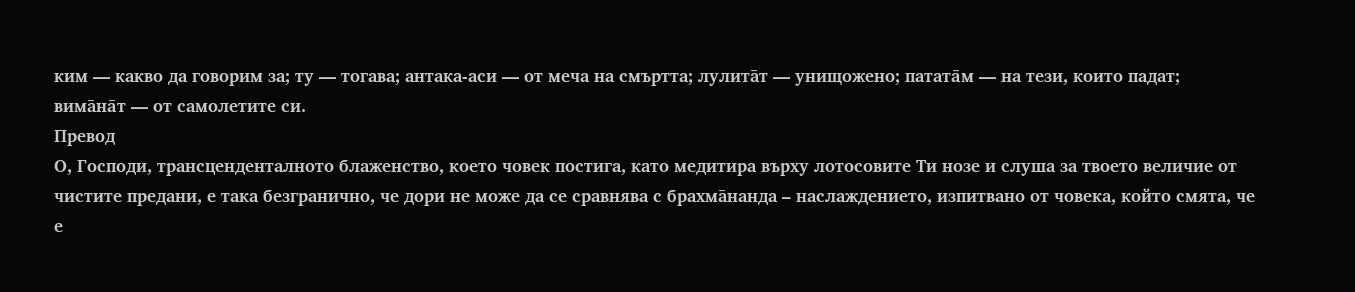ким — какво да говорим за; ту — тогава; антака-аси — от меча на смъртта; лулита̄т — унищожено; патата̄м — на тези, които падат; вима̄на̄т — от самолетите си.
Превод
О, Господи, трансценденталното блаженство, което човек постига, като медитира върху лотосовите Ти нозе и слуша за твоето величие от чистите предани, е така безгранично, че дори не може да се сравнява с брахма̄нанда – наслаждението, изпитвано от човека, който смята, че е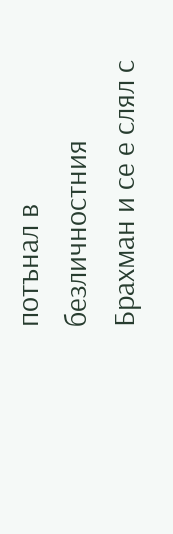потънал в безличностния Брахман и се е слял с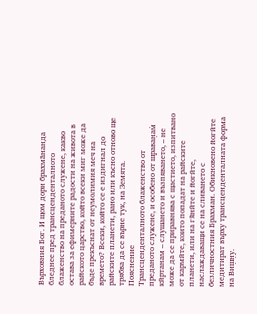Върховния Бог. И щом дори брахма̄нанда бледнее пред трансценденталното блаженство на преданото служене, какво остава за ефимерните радости на живота в райското царство, който всеки миг може да бъде прекъснат от неумолимия меч на времето? Всеки, който се е издигнал до райските планети, рано или късно отново ще трябва да се върне тук, на Земята.
Пояснение
Трансценденталното блаженство от преданото служене, и особено от шраван̣ам̇ кӣртанам – слушането и възпяването, – не може да се приравнява с щастието, изпитвано от кармӣте, които попадат на райските планети, или на гя̄нӣте и йогӣте, наслаждаващи се на сливането с безличностния Брахман. Обикновено йогӣте медитират върху трансценденталната форма на Виш̣н̣у.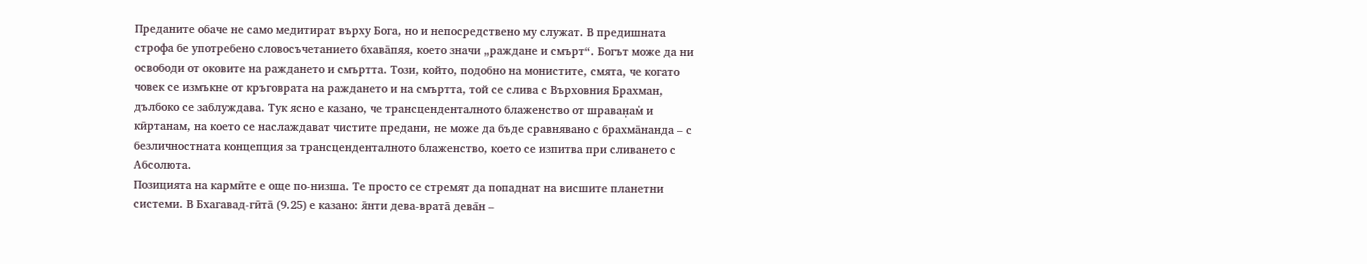Преданите обаче не само медитират върху Бога, но и непосредствено му служат. В предишната строфа бе употребено словосъчетанието бхава̄пяя, което значи „раждане и смърт“. Богът може да ни освободи от оковите на раждането и смъртта. Този, който, подобно на монистите, смята, че когато човек се измъкне от кръговрата на раждането и на смъртта, той се слива с Върховния Брахман, дълбоко се заблуждава. Тук ясно е казано, че трансценденталното блаженство от шраван̣ам̇ и кӣртанам, на което се наслаждават чистите предани, не може да бъде сравнявано с брахма̄нанда – с безличностната концепция за трансценденталното блаженство, което се изпитва при сливането с Абсолюта.
Позицията на кармӣте е още по-низша. Те просто се стремят да попаднат на висшите планетни системи. В Бхагавад-гӣта̄ (9.25) е казано: я̄нти дева-врата̄ дева̄н –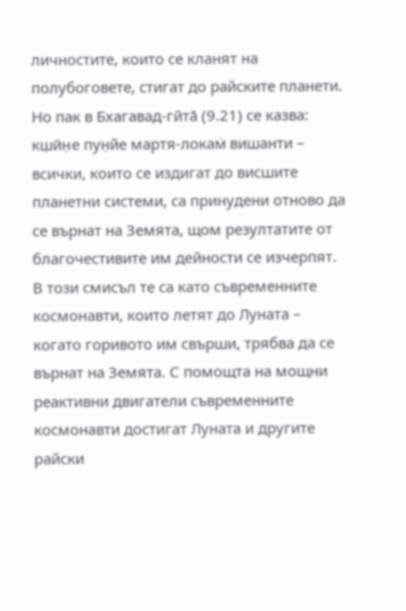личностите, които се кланят на полубоговете, стигат до райските планети. Но пак в Бхагавад-гӣта̄ (9.21) се казва: кш̣ӣн̣е пун̣йе мартя-локам̇ вишанти – всички, които се издигат до висшите планетни системи, са принудени отново да се върнат на Земята, щом резултатите от благочестивите им дейности се изчерпят. В този смисъл те са като съвременните космонавти, които летят до Луната – когато горивото им свърши, трябва да се върнат на Земята. С помощта на мощни реактивни двигатели съвременните космонавти достигат Луната и другите райски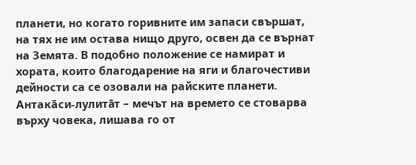планети, но когато горивните им запаси свършат, на тях не им остава нищо друго, освен да се върнат на Земята. В подобно положение се намират и хората, които благодарение на яги и благочестиви дейности са се озовали на райските планети. Антака̄си-лулита̄т – мечът на времето се стоварва върху човека, лишава го от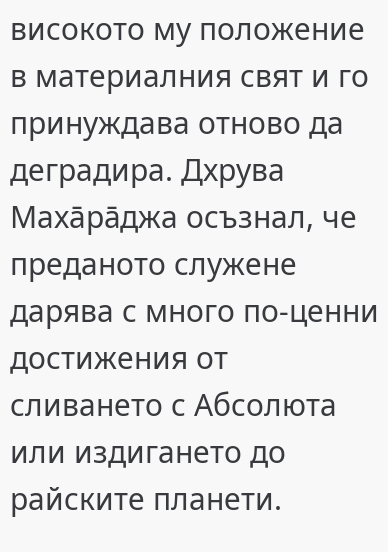високото му положение в материалния свят и го принуждава отново да деградира. Дхрува Маха̄ра̄джа осъзнал, че преданото служене дарява с много по-ценни достижения от сливането с Абсолюта или издигането до райските планети.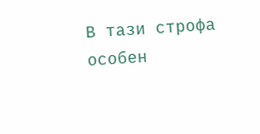В тази строфа особен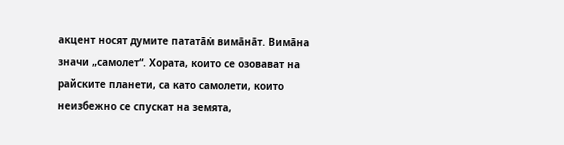акцент носят думите патата̄м̇ вима̄на̄т. Вима̄на значи „самолет“. Хората, които се озовават на райските планети, са като самолети, които неизбежно се спускат на земята,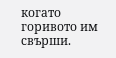когато горивото им свърши.